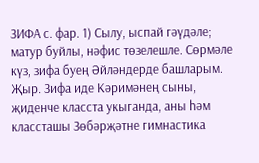ЗИФА с. фар. 1) Сылу, ыспай гәүдәле; матур буйлы, нәфис төзелешле. Сөрмәле күз, зифа буең Әйләндерде башларым. Җыр. Зифа иде Кәримәнең сыны, җиденче класста укыганда, аны һәм классташы Зөбәрҗәтне гимнастика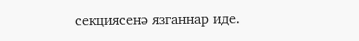секциясенә язганнар иде.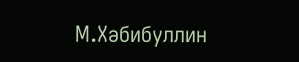М.Хәбибуллин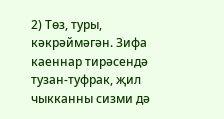2) Төз, туры, кәкрәймәгән. Зифа каеннар тирәсендә тузан-туфрак, җил чыкканны сизми дә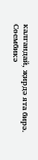калгандай, җирдә ята бирә. Сөембикә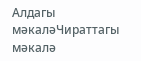Алдагы мәкаләЧираттагы мәкалә